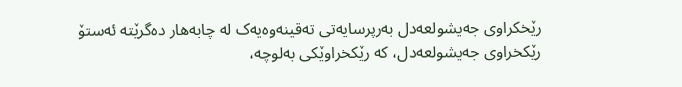رێخکراوی جەیشولعەدل بەرپرسایەتی تەقینەوەیەک لە چابەهار دەگرێتە ئەستۆ
رێکخراوی جەیشولعەدل، کە رێکخراوێکی بەلوچە،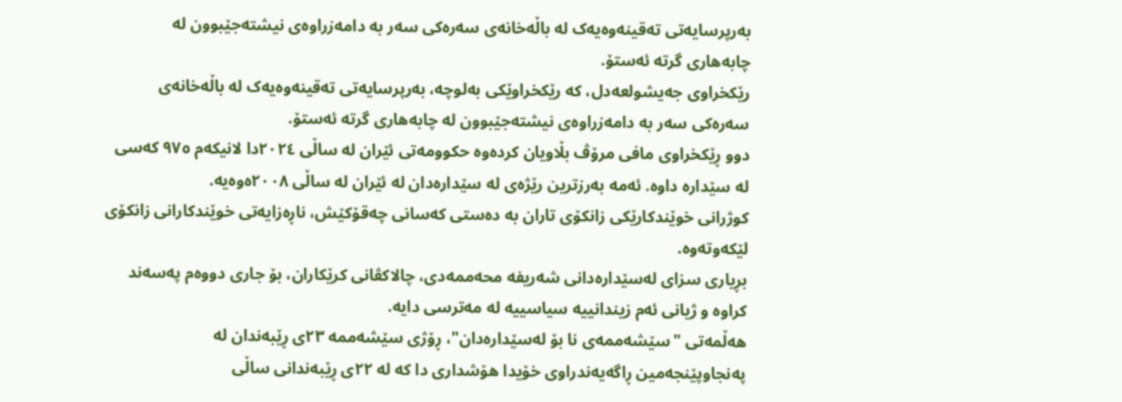بەرپرسایەتی تەقینەوەیەک لە باڵەخانەی سەرەکی سەر بە دامەزراوەی نیشتەجێبوون لە چابەهاری گرتە ئەستۆ.
رێکخراوی جەیشولعەدل، کە رێکخراوێکی بەلوچە، بەرپرسایەتی تەقینەوەیەک لە باڵەخانەی سەرەکی سەر بە دامەزراوەی نیشتەجێبوون لە چابەهاری گرتە ئەستۆ.
دوو ڕێکخراوی مافی مرۆڤ بڵاویان کردەوە حکوومەتی ئێران لە ساڵی ٢٠٢٤دا لانیکەم ٩٧٥ کەسی لە سێدارە داوە. ئەمە بەرزترین رێژەی لە سێدارەدان لە ئێران لە ساڵی ٢٠٠٨ەوەیە.
کوژرانی خوێندکارێکی زانکۆی تاران بە دەستی کەسانی چەقۆکێش، ناڕەزایەتی خوێندکارانی زانکۆی لێکەوتەوە.
بڕیاری سزای لەسێدارەدانی شەریفە محەممەدی، چالاکڤانی کرێکاران، بۆ جاری دووەم پەسەند کراوە و ژیانی ئەم زیندانییە سیاسییە لە مەترسی دایە.
هەڵمەتی "سێشەممەی نا بۆ لەسێدارەدان"، ڕۆژی سێشەممە ٢٣ی ڕێبەندان لە پەنجاوپێنجەمین ڕاگەیەندراوی خۆیدا هۆشداری دا کە لە ٢٢ی ڕێبەندانی ساڵی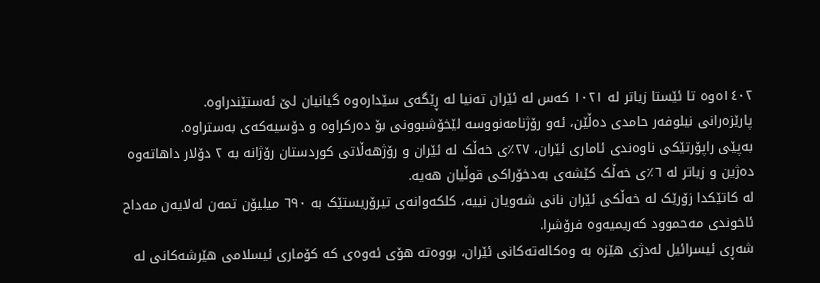١٤٠٢ەوە تا ئێستا زیاتر لە ١٠٢١ کەس لە ئێران تەنیا لە ڕێگەی سێدارەوە گیانیان لێ ئەستێندراوە.
پارێزەرانی نیلوفەر حامدی دەڵێن، ئەو رۆژنامەنووسە لێخۆشبوونی بۆ دەرکراوە و دۆسیەکەی بەستراوە.
بەپێی راپۆرتێکی ناوەندی ئاماری ئێران، ٢٧٪ی خەڵک لە ئێران و رۆژهەڵاتی کوردستان رۆژانە بە ٢ دۆلار داهاتەوە دەژین و زیاتر لە ٦٪ی خەڵک کێشەی بەدخۆراکی قوڵیان هەیە.
لە کاتێکدا زۆرێک لە خەڵکی ئێران نانی شەویان نییە، کلکەوانەی تیرۆریستێک بە ٦٩٠ میلیۆن تمەن لەلایەن مەداح ئاخوندی مەحموود کەریمیەوە فرۆشرا.
شەڕی ئیسرائیل لەدژی هێزە بە وەکالەتەکانی ئێران، بووەته هۆی ئەوەی که کۆماری ئیسلامی هێرشەکانی لە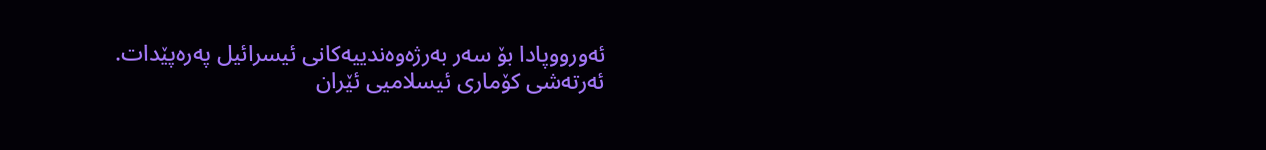ئەورووپادا بۆ سەر بەرژەوەندییەکانی ئیسرائیل پەرەپێدات.
ئەرتەشی کۆماری ئیسلامیی ئێران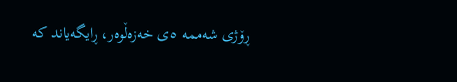ڕۆژی شەممە ٥ی خەزەڵوەر، ڕایگەیاند کە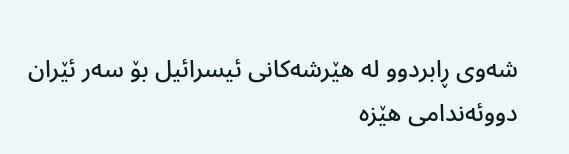شەوی ڕابردوو لە هێرشەکانی ئیسرائیل بۆ سەر ئێران دووئەندامی هێزه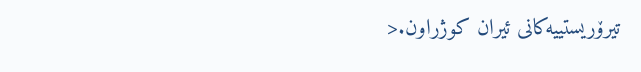تیرۆریستییەکانی ئیران کوژراون.<